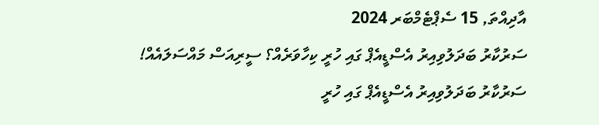އާދިއްތަ, 15 ސެޕްޓެމްބަރ 2024
ސަރުކާރު ބަދަލުވިއިރު އެސްޑީއެޕް ގައި ހުރީ ކިހާވަރެއް؟ ސީރިއަސް މައްސަލައެއް!
ސަރުކާރު ބަދަލުވިއިރު އެސްޑީއެޕް ގައި ހުރީ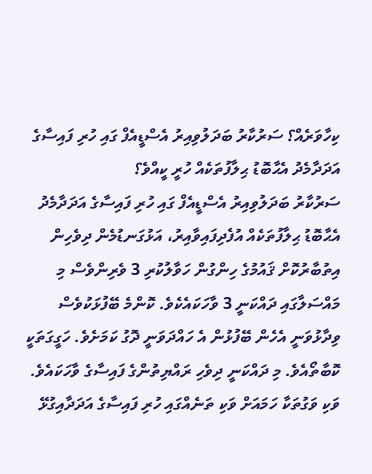ކިހާވަރެއް؟ ސަރުކާރު ބަދަލުވިއިރު އެސްޑީއެފް ގައި ހުރި ފައިސާގެ އަދަދާމެދު އެޙާބޮޑު ޙިލާފުތަކެއް ހުރީ ކީއްވެ؟
ސަރުކާރު ބަދަލުވިއިރު އެސްޑީއެފް ގައި ހުރި ފައިސާގެ އަދަދާމެދު އެޙާބޮޑު ޙިލާފުތަކެއް އުފެދިފައިވާއިރު، އަޅުގަނޑުމެން ދިވެހިން އިތުބާރުކޮށް ޤައުމުގެ ހިންގުން ހަވާލުކުރި 3 ވެރިންވެސް މި މައްސަލާގައި ދައްކަނީ 3 ވާހަކައެކެވެ. ކޮންމެ ބޭފުޅަކުވެސް ވިދާޅުވަނީ އެހެން ބޭފުޅުން އެ ހައްދަވަނީ ދޮގު ކަމަށެވެ. ހަގީގަތަކީ ކޮބާތޯއެވެ. މި ދައްކަނީ ދިވެހި ރައްޔިތުންގެ ފައިސާގެ ވާހަކައެވެ. ވަކި ވަގުތަކާ ހަމައަށް ވަކި ތަނެއްގައި ހުރި ފައިސާގެ އަދަދާއިގުޅޭ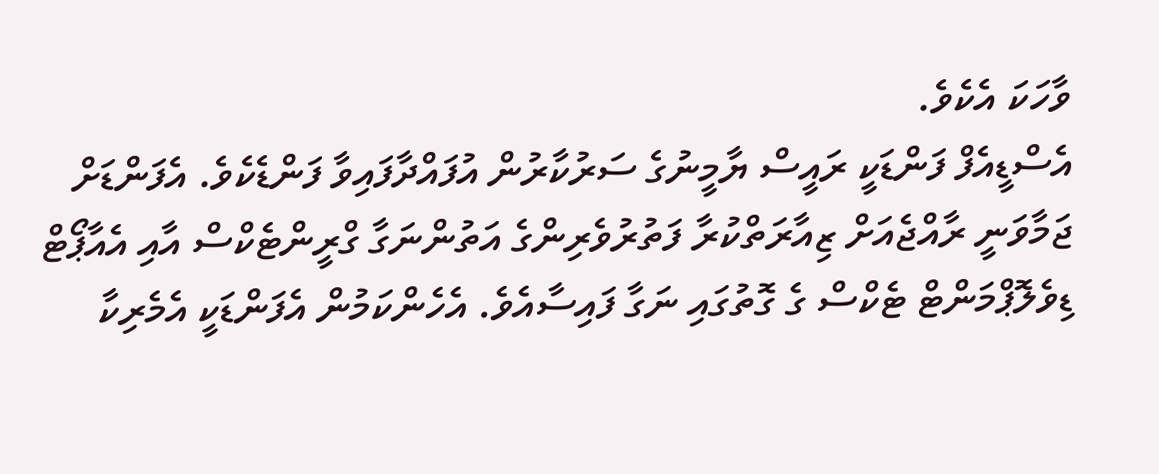ވާހަކަ އެކެވެ.
އެސްޑީއެފް ފަންޑަކީ ރައީސް ޔާމީނުގެ ސަރުކާރުން އުފައްދާފައިވާ ފަންޑެކެވެ. އެފަންޑަށް ޖަމާވަނީ ރާއްޖެއަށް ޒިއާރަތްކުރާ ފަތުރުވެރިންގެ އަތުންނަގާ ގްރީންޓެކްސް އާއި އެއާޕޯޓް ޑިވެލޮޕްމަންޓް ޓެކްސް ގެ ގޮތުގައި ނަގާ ފައިސާއެވެ. އެހެންކަމުން އެފަންޑަކީ އެމެރިކާ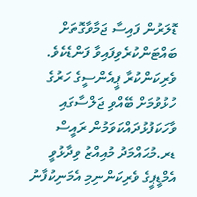ޑޮލަރުން ފައިސާ ޖަމާވާގޮތަށް ބައްޓަންކުރެވިފައިވާ ފަންޑެކެވެ.
ވެރިކަންކުރާ ޕީއެންސީގެ ހަރުގެ ހުޅުވުމަށް ބޭއްވި ޖަލްސާގައި ވާހަކަފުޅުދައްކަވަމުން ރައީސް ޑރ.މުޙައްމަދު މުއިއްޒު ވިދާޅުވީ އެމްޑީޕީގެ ވެރިކަންނިމި އެމަނިކުފާނު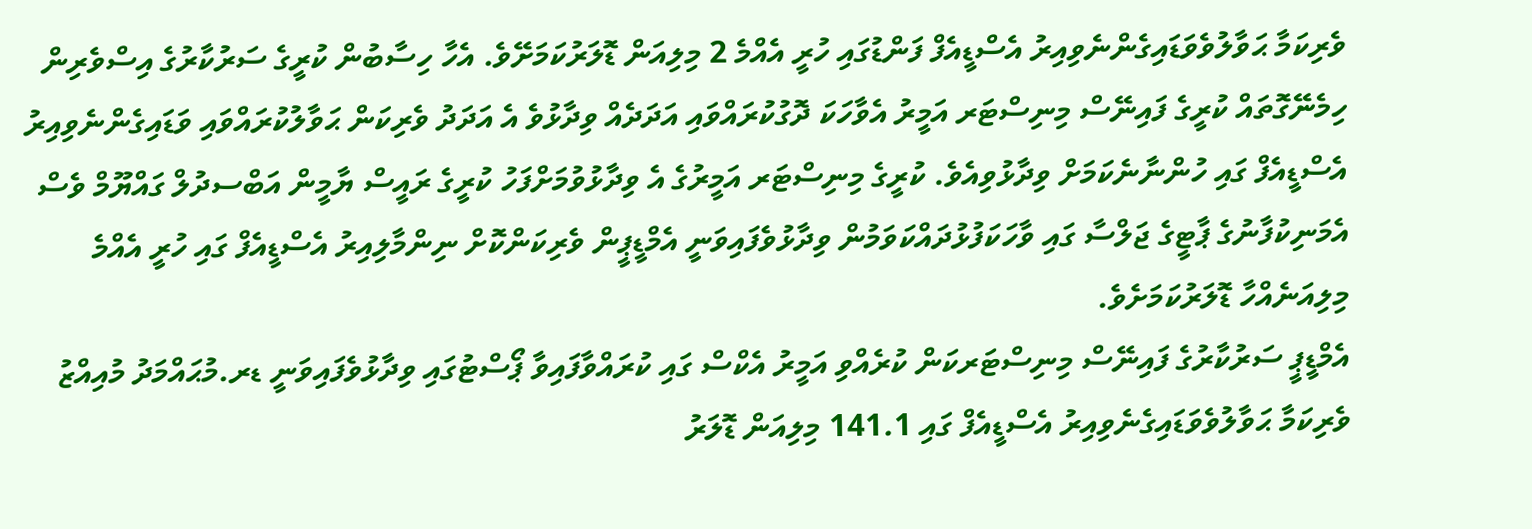ވެރިކަމާ ޙަވާލުވެވަޑައިގެންނެވިއިރު އެސްޑީއެފް ފަންޑުގައި ހުރީ އެއްމެ 2 މިލިއަން ޑޮލަރުކަމަށޭވެ. އެހާ ހިސާބުން ކުރީގެ ސަރުކާރުގެ އިސްވެރިން ހިމެނޭގޮތައް ކުރީގެ ފައިނޭސް މިނިސްޓަރ އަމީރު އެވާހަކަ ދޮގުކުރައްވައި އަދަދެއް ވިދާޅުވެ އެ އަދަދު ވެރިކަން ޙަވާލުކުރައްވައި ވަޑައިގެންނެވިއިރު އެސްޑީއެފް ގައި ހުންނާނެކަމަށް ވިދާޅުވިއެވެ. ކުރީގެ މިނިސްޓަރ އަމީރުގެ އެ ވިދާޅުވުމަށްފަހު ކުރީގެ ރައީސް ޔާމީން އަބްސދުލް ގައްޔޫމް ވެސް އެމަނިކުފާނުގެ ޕާޓީގެ ޖަލްސާ ގައި ވާހަކަފުޅުދައްކަވަމުން ވިދާޅުވެފައިވަނީ އެމްޑީޕީން ވެރިކަންކޮށް ނިންމާލިއިރު އެސްޑީއެފް ގައި ހުރީ އެއްމެ މިލިއަނެއްހާ ޑޮލަރުކަމަށެވެ.
އެމްޑީޕީ ސަރުކާރުގެ ފައިނޭސް މިނިސްޓަރކަން ކުރެއްވި އަމީރު އެކްސް ގައި ކުރައްވާފައިވާ ޕޯސްޓުގައި ވިދާޅުވެފައިވަނީ ޑރ.މުޙައްމަދު މުއިއްޒު ވެރިކަމާ ޙަވާލުވެވަޑައިގެނެވިއިރު އެސްޑީއެފް ގައި 141.1 މިލިއަން ޑޮލަރު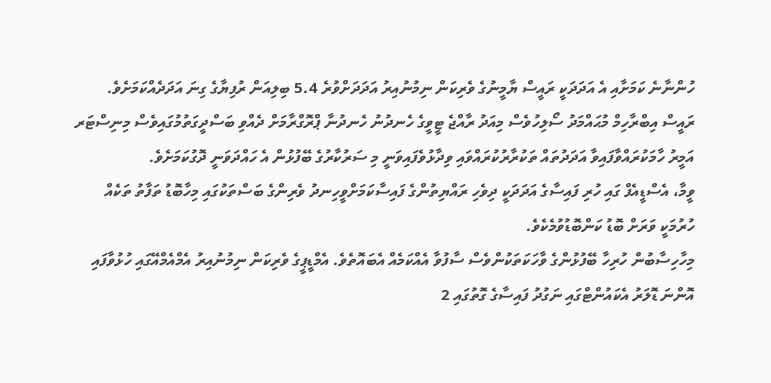ހުންނާނެ ކަމަށާއި އެ އަދަދަކީ ރައީސް ޔާމީނުގެ ވެރިކަން ނިމުނުއިރު އަދަދަށްވުރެ 5.4 ބިލިއަން ރުފިޔާގެ ގިނަ އަދަދެއްކަމަށެވެ.
ރައީސް އިބްރާހިމް މުޙައްމަދު ސޯލިހުވެސް މިއަދު ރާއްޖެ ޓީވީގެ ހެނދުނު ހެނދުނާ ޕްރޮގްރާމަށް ދެއްވި ބަސްދީގަތުމުގައިވެސް މިނިސްޓަރ އަމީރު ހާމަކުރައްވާފައިވާ އަދަދުތައް ތަކުރާރުކުރައްވައި ވިދާޅުވެފައިވަނީ މި ސަރުކާރުގެ ބޭފުޅުން އެ ހައްދަވަނީ ދޮގުކަމަށެވެ.
ވީމާ، އެސްޑީއެފް ގައި ހުރި ފައިސާގެ އަދަދަކީ ދިވެހި ރައްޔިތުންގެ ފައިސާކަމަށްވީހިނދު ވެރިންގެ ބަސްތަކުގައި މިހާބޮޑު ތަފާތު ތަކެއް ހުރުމަކީ ވަރަށް ބޮޑު ކަންބޮޑުވުމެކެވެ.
މިހާހިސާބުން ހުރިހާ ބޭފުޅުންގެ ވާހަކަތަކުންވެސް ސާފުވާ އެއްކަމެއް އެބައޮތެވެ. އެމްޑީޕީގެ ވެރިކަން ނިމުނުއިރު އެމްއެމްއޭގައި ހުޅުވާފައި އޮންނަ ޑޮލަރު އެކައުންޓްގައި ނަގުދު ފައިސާގެ ގޮތުގައި 2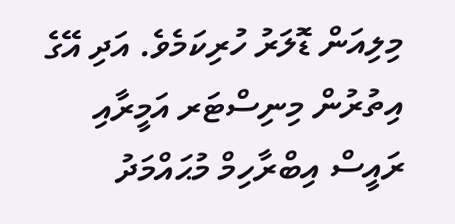މިލިއަން ޑޮލަރު ހުރިކަމެވެ. އަދި އޭގެ އިތުރުން މިނިސްޓަރ އަމީރާއި ރައީސް އިބްރާހިމް މުޙައްމަދު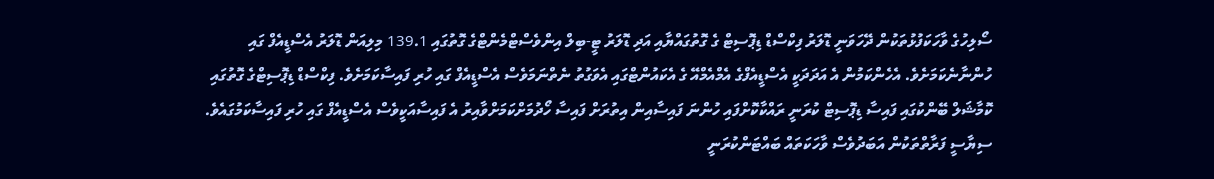ސޯލިހުގެ ވާހަކަފުޅުތަކުން ދޭހަވަނީ ޑޮލަރު ފިކްސްޑް ޑިޕޮސިޓް ގެ ގޮތުގައްޔާއި އަދި ޑޮލަރު ޓީ-ބިލް އިންވެސްޓްމެންޓްގެ ގޮތުގައި 139.1 މިލިއަން ޑޮލަރު އެސްޑީއެފް ގައި ހުންނާނެކަމަށެވެ. އެހެންކަމުން އެ އަދަދަކީ އެސްޑީއެފްގެ އެމްއެމްއޭ ގެ އެކައުންޓްގައި އެވަގުތު ނެތްނަމަވެސް އެސްޑީއެފް ގައި ހުރި ފައިސާކަމަށެވެ. ފިކްސްޑް ޑިޕޮސިޓްގެ ގޮތުގައި ކޮމާޝަލް ބޭންކުގައި ފައިސާ ޑިޕޮސިޓް ކުރަނީ ރައްކާކޮށްފައި ހުންނަ ފައިސާއިން އިތުރަށް ފައިސާ ހޯދުމަށްކަމަށްވާއިރު އެ ފައިސާއަކީވެސް އެސްޑީއެފް ގައި ހުރި ފައިސާކަމުގައެވެ.
ސިޔާސީ ފަރާތްތަކުން އަބަދުވެސް ވާހަކަތައް ބައްޓަންކުރަނީ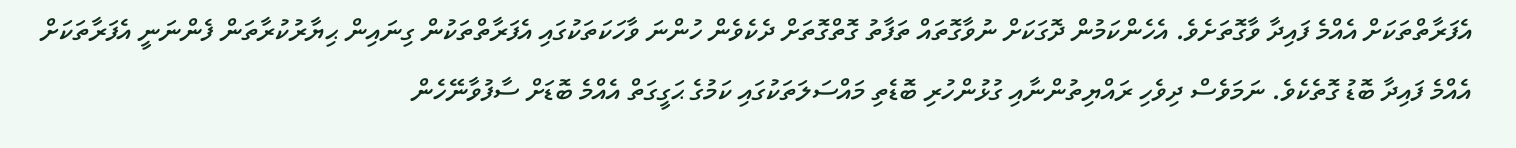އެފަރާތްތަކަށް އެއްމެ ފައިދާ ވާގޮތަށެވެ. އެހެންކަމުން ދޮގަކަށް ނުވާގޮތައް ތަފާތު ގޮތްގޮތަށް ދެކެވެން ހުންނަ ވާހަކަތަކުގައި އެފަރާތްތަކުން ގިނައިން ޙިޔާރުކުރާތަން ފެންނަނީ އެފަރާތަކަށް އެއްމެ ފައިދާ ބޮޑު ގޮތެކެވެ. ނަމަވެސް ދިވެހި ރައްޔިތުންނާއި ގުޅުންހުރި ބޮޑެތި މައްސަލަތަކުގައި ކަމުގެ ޙަގީގަތް އެއްމެ ބޮޑަށް ސާފުވާނޭހެން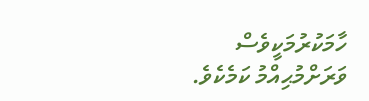ހާމަކުރުމަކީވެސް ވަރަށްމުޙިއްމު ކަމެކެވެ.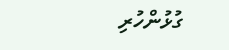ގުޅުންހުރި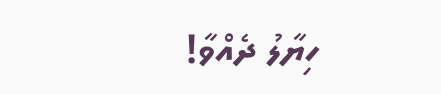ހިޔާލު ދެއްވާ!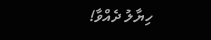ހިޔާލު ދެއްވާ!